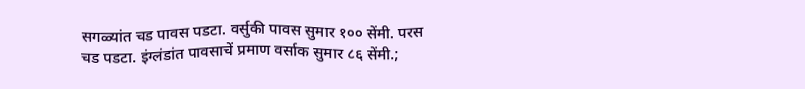सगळ्यांत चड पावस पडटा. वर्सुकी पावस सुमार १०० सेंमी. परस चड पडटा. इंग्लंडांत पावसाचें प्रमाण वर्साक सुमार ८६ सेंमी.;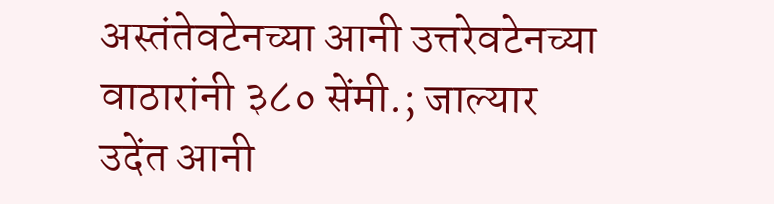अस्तंतेवटेनच्या आनी उत्तरेवटेनच्या वाठारांनी ३८० सेंमी.; जाल्यार उदेंत आनी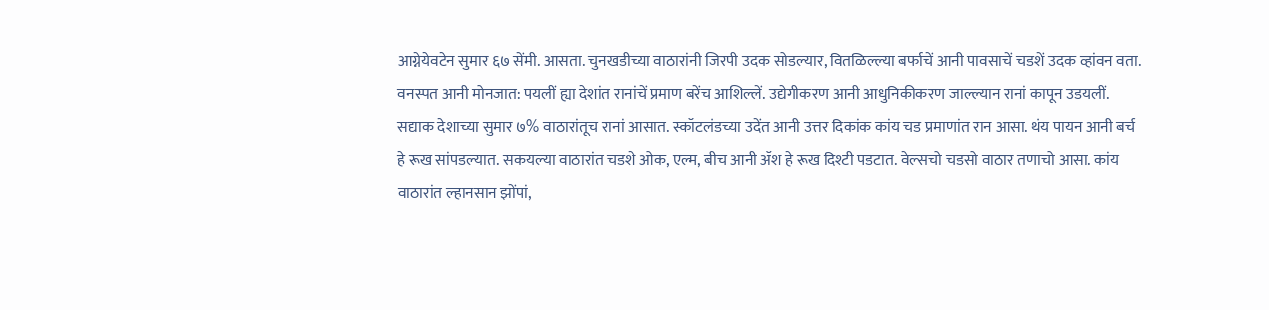आग्नेयेवटेन सुमार ६७ सेंमी. आसता. चुनखडीच्या वाठारांनी जिरपी उदक सोडल्यार, वितळिल्ल्या बर्फाचें आनी पावसाचें चडशें उदक व्हांवन वता.
वनस्पत आनी मोनजात: पयलीं ह्या देशांत रानांचें प्रमाण बरेंच आशिल्लें. उद्येगीकरण आनी आधुनिकीकरण जाल्ल्यान रानां कापून उडयलीं. सद्याक देशाच्या सुमार ७% वाठारांतूच रानां आसात. स्कॉटलंडच्या उदेंत आनी उत्तर दिकांक कांय चड प्रमाणांत रान आसा. थंय पायन आनी बर्च हे रूख सांपडल्यात. सकयल्या वाठारांत चडशे ओक, एल्म, बीच आनी ॲश हे रूख दिश्टी पडटात. वेल्सचो चडसो वाठार तणाचो आसा. कांय वाठारांत ल्हानसान झोंपां,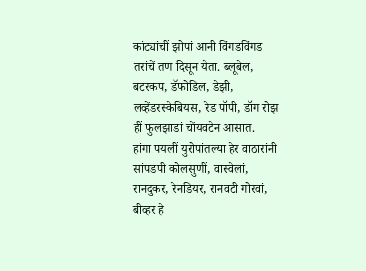कांट्यांचीं झोपां आनी विंगडविंगड तरांचें तण दिसून येता. ब्लूबेल, बटरकप, डॅफोडिल, डेझी, लव्हेंडरस्केबियस, रेड पॉपी, डॉग रोझ हीं फुलझाडां चोंयवटेन आसात.
हांगा पयलीं युरोपांतल्या हेर वाठारांनी सांपडपी कोलसुणीं, वास्वेलां, रानदुकर, रेनडियर, रानवटी गोरवां, बीव्हर हे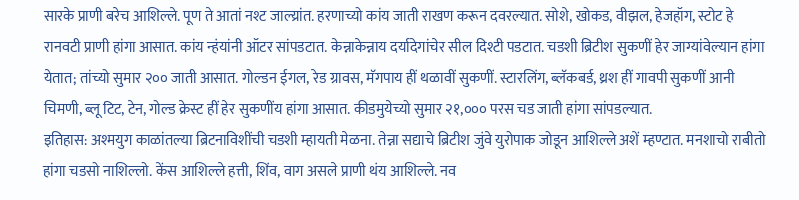सारके प्राणी बरेच आशिल्ले. पूण ते आतां नश्ट जाल्य्रांत. हरणाच्यो कांय जाती राखण करून दवरल्यात. सोशे, खोकड, वीझल, हेजहॉग, स्टोट हे रानवटी प्राणी हांगा आसात. कांय न्हंयांनी ऑटर सांपडटात. केन्नाकेन्नाय दर्यादेगांचेर सील दिश्टी पडटात. चडशी ब्रिटीश सुकणीं हेर जाग्यांवेल्यान हांगा येतात; तांच्यो सुमार २०० जाती आसात. गोल्डन ईगल, रेड ग्रावस, मॅगपाय हीं थळावीं सुकणीं. स्टारलिंग, ब्लॅकबर्ड, थ्रश हीं गावपी सुकणीं आनी चिमणी, ब्लू टिट, टेन, गोल्ड क्रेस्ट हीं हेर सुकणींय हांगा आसात. कीडमुयेच्यो सुमार २१,००० परस चड जाती हांगा सांपडल्यात.
इतिहास: अश्मयुग काळांतल्या ब्रिटनाविशींची चडशी म्हायती मेळना. तेन्ना सद्याचे ब्रिटीश जुंवे युरोपाक जोडून आशिल्ले अशें म्हण्टात. मनशाचो राबीतो हांगा चडसो नाशिल्लो. केंस आशिल्ले हत्ती, शिंव, वाग असले प्राणी थंय आशिल्ले. नव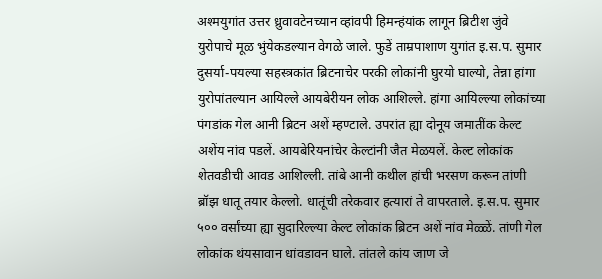अश्मयुगांत उत्तर ध्रुवावटेनच्यान व्हांवपी हिमन्हंयांक लागून ब्रिटीश जुंवे युरोपाचे मूळ भुंयेकडल्यान वेगळे जाले. फुडें ताम्रपाशाण युगांत इ.स.प. सुमार दुसर्या-पयल्या सहस्त्रकांत ब्रिटनाचेर परकी लोकांनी घुरयो घाल्यो, तेन्ना हांगा युरोपांतल्यान आयिल्ले आयबेरीयन लोक आशिल्ले. हांगा आयिल्ल्या लोकांच्या पंगडांक गेल आनी ब्रिटन अशें म्हण्टाले. उपरांत ह्या दोनूय जमातींक केल्ट अशेंय नांव पडलें. आयबेरियनांचेर केल्टांनी जैत मेळयलें. केल्ट लोकांक शेतवडीची आवड आशिल्ली. तांबे आनी कथील हांची भरसण करून तांणी ब्रॉझ धातू तयार केल्लो. धातूंची तरेकवार हत्यारां ते वापरताले. इ.स.प. सुमार ५०० वर्सांच्या ह्या सुदारिल्ल्या केल्ट लोकांक ब्रिटन अशें नांव मेळ्ळें. तांणी गेल लोकांक थंयसावान धांवडावन घाले. तांतले कांय जाण जे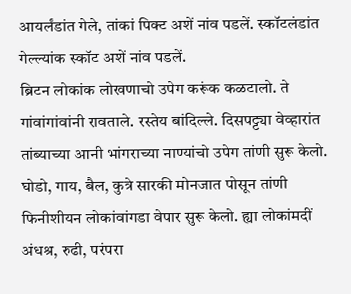आयर्लंडांत गेले, तांकां पिक्ट अशें नांव पडलें. स्कॉटलंडांत गेल्ल्यांक स्कॉट अशें नांव पडलें.
ब्रिटन लोकांक लोखणाचो उपेग करूंक कळटालो. ते गांवांगांवांनी रावताले. रस्तेय बांदिल्ले. दिसपट्ट्या वेव्हारांत तांब्याच्या आनी भांगराच्या नाण्यांचो उपेग तांणी सुरू केलो. घोडो, गाय, बैल, कुत्रे सारकी मोनजात पोसून तांणी फिनीशीयन लोकांवांगडा वेपार सुरू केलो. ह्या लोकांमदीं अंधश्र, रुढी, परंपरा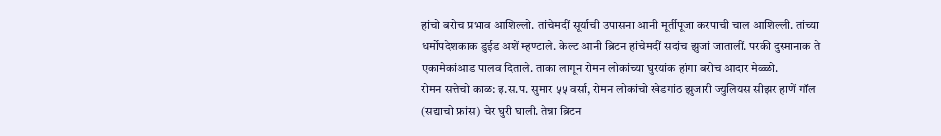हांचो बरोच प्रभाव आशिल्लो. तांचेमदीं सूर्याची उपासना आनी मूर्तीपूजा करपाची चाल आशिल्ली. तांच्या धर्मोपदेशकाक डुईड अशें म्हण्टाले. केल्ट आनी ब्रिटन हांचेमदीं सदांच झुजां जातालीं. परकी दुस्मानाक ते एकामेकांआड पालव दिताले. ताका लागून रोमन लोकांच्या घुरयांक हांगा बरोच आदार मेळ्ळो.
रोमन सत्तेचो काळ: इ.स.प. सुमार ५५ वर्सा, रोमन लोकांचो खेडगांठ झुजारी ज्युलियस सीझर हाणें गॉल (सद्याचो फ्रांस) चेर घुरी घाली. तेन्ना ब्रिटन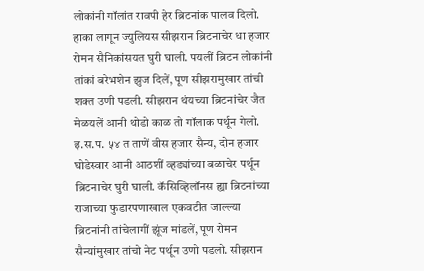लोकांनी गॉलांत रावपी हेर ब्रिटनांक पालव दिलो. हाका लागून ज्युलियस सीझरान ब्रिटनाचेर धा हजार रोमन सैनिकांसयत घुरी घाली. पयलीं ब्रिटन लोकांनी तांकां बरेभशेन झुज दिलें, पूण सीझरामुखार तांची शक्त उणी पडली. सीझरान थंयच्या ब्रिटनांचेर जैत मेळयलें आनी थोडो काळ तो गॉलाक पर्थून गेलो. इ.स.प. ५४ त ताणें वीस हजार सैन्य, दोन हजार घोडेस्वार आनी आठशीं व्हड्यांच्या बळाचेर पर्थून ब्रिटनाचेर घुरी घाली. कॅसिव्हिलॉनस ह्या ब्रिटनांच्या राजाच्या फुडारपणाखाल एकवटीत जाल्ल्या ब्रिटनांनी तांचेलागीं झूंज मांडलें, पूण रोमन सैन्यांमुखार तांचो नेट पर्थून उणो पडलो. सीझरान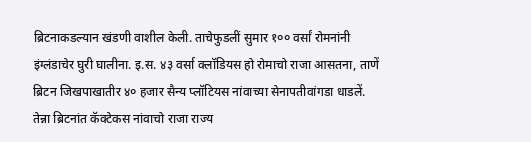ब्रिटनाकडल्यान खंडणी वाशील केली. ताचेफुडलीं सुमार १०० वर्सां रोमनांनी इंग्लंडाचेर घुरी घालीना. इ.स. ४३ वर्सा क्लॉडियस हो रोमाचो राजा आसतना, ताणें ब्रिटन जिखपाखातीर ४० हजार सैन्य प्लॉटियस नांवाच्या सेनापतीवांगडा धाडलें. तेन्ना ब्रिटनांत कॅक्टेकस नांवाचो राजा राज्य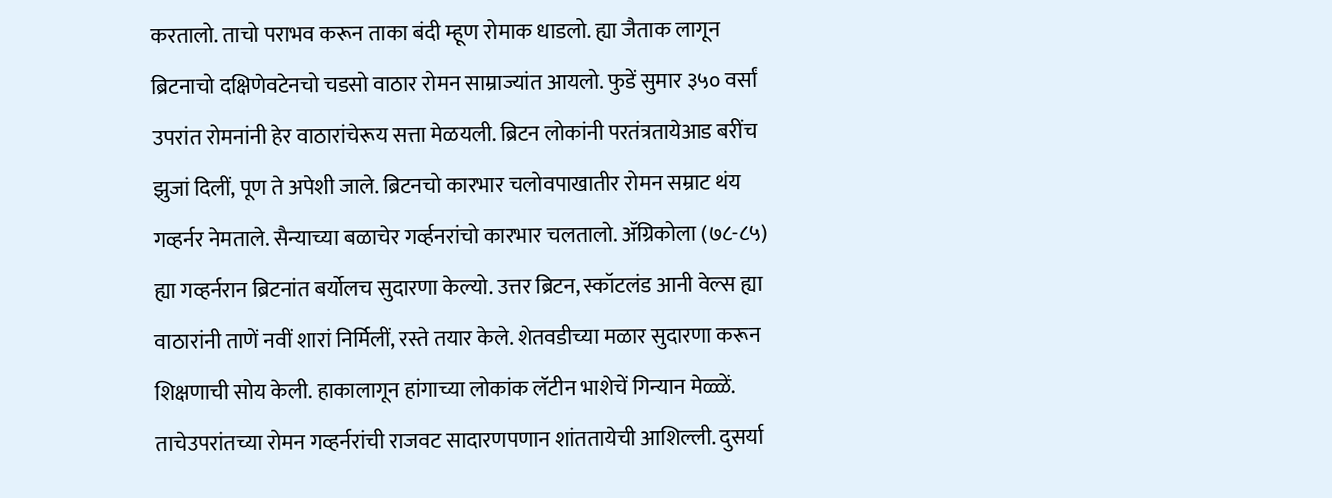करतालो. ताचो पराभव करून ताका बंदी म्हूण रोमाक धाडलो. ह्या जैताक लागून ब्रिटनाचो दक्षिणेवटेनचो चडसो वाठार रोमन साम्राज्यांत आयलो. फुडें सुमार ३५० वर्सां उपरांत रोमनांनी हेर वाठारांचेरूय सत्ता मेळयली. ब्रिटन लोकांनी परतंत्रतायेआड बरींच झुजां दिलीं, पूण ते अपेशी जाले. ब्रिटनचो कारभार चलोवपाखातीर रोमन सम्राट थंय गव्हर्नर नेमताले. सैन्याच्या बळाचेर गर्व्हनरांचो कारभार चलतालो. ॲग्रिकोला (७८-८५) ह्या गव्हर्नरान ब्रिटनांत बर्योलच सुदारणा केल्यो. उत्तर ब्रिटन, स्कॉटलंड आनी वेल्स ह्या वाठारांनी ताणें नवीं शारां निर्मिलीं, रस्ते तयार केले. शेतवडीच्या मळार सुदारणा करून शिक्षणाची सोय केली. हाकालागून हांगाच्या लोकांक लॅटीन भाशेचें गिन्यान मेळ्ळें. ताचेउपरांतच्या रोमन गव्हर्नरांची राजवट सादारणपणान शांततायेची आशिल्ली. दुसर्या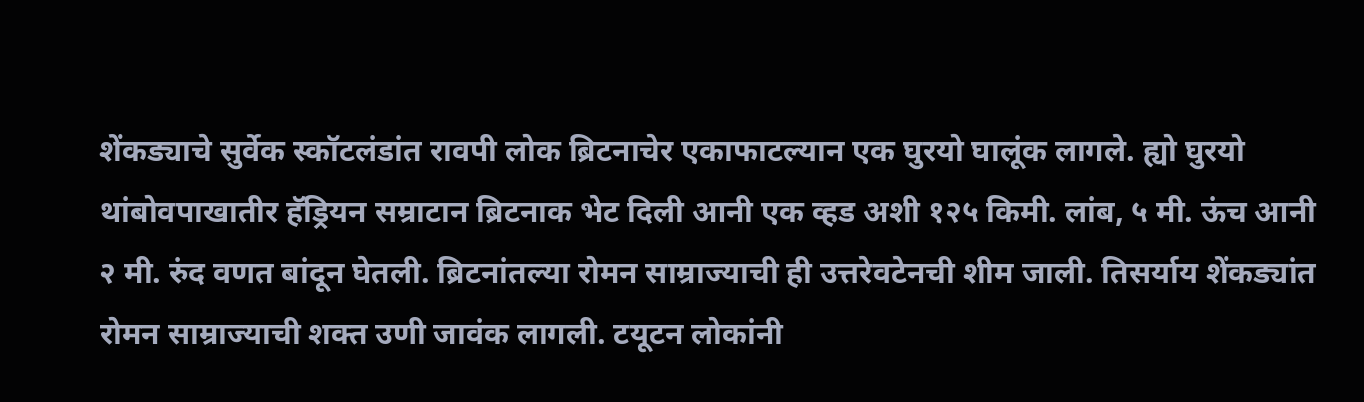शेंकड्याचे सुर्वेक स्कॉटलंडांत रावपी लोक ब्रिटनाचेर एकाफाटल्यान एक घुरयो घालूंक लागले. ह्यो घुरयो थांबोवपाखातीर हॅड्रियन सम्राटान ब्रिटनाक भेट दिली आनी एक व्हड अशी १२५ किमी. लांब, ५ मी. ऊंच आनी २ मी. रुंद वणत बांदून घेतली. ब्रिटनांतल्या रोमन साम्राज्याची ही उत्तरेवटेनची शीम जाली. तिसर्याय शेंकड्यांत रोमन साम्राज्याची शक्त उणी जावंक लागली. टयूटन लोकांनी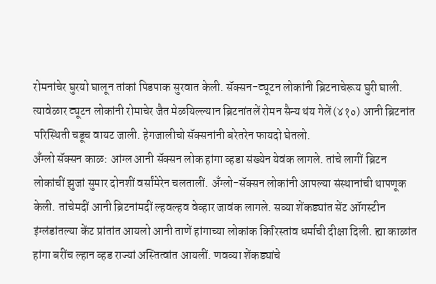रोमनांचेर घुरयो घालून तांकां पिडपाक सुरवात केली. सॅक्सन-ट्यूटन लोकांनी ब्रिटनाचेरूय घुरी घाली. त्यावेळार ट्यूटन लोकांनी रोमाचेर जैत मेळयिल्ल्यान ब्रिटनांतलें रोमन सैन्य थंय गेलें (४१०) आनी ब्रिटनांत परिस्थिती चडूच वायट जाली. हेगजालीचो सॅक्सनांनी बरेतरेन फायदो घेतलो.
अँग्लो सॅक्सन काळ: आंग्ल आनी सॅक्सन लोक हांगा व्हडा संख्येन येवंक लागले. तांचे लागीं ब्रिटन लोकांचीं झुजां सुमार दोनशीं वर्सांमेरेन चलतालीं. अँग्लो-सॅक्सन लोकांनी आपल्या संस्थानांची थापणूक केली. तांचेमदीं आनी ब्रिटनांमदीं ल्हवल्हव वेव्हार जावंक लागले. सव्या शेंकड्यांत सेंट ऑगस्टीन इंग्लंडांतल्या केंट प्रांतांत आयलो आनी ताणें हांगाच्या लोकांक किरिस्तांव धर्माची दीक्षा दिली. ह्या काळांत हांगा बरींच ल्हान व्हड राज्यां अस्तित्वांत आयलीं. णवव्या शेंकड्यांचे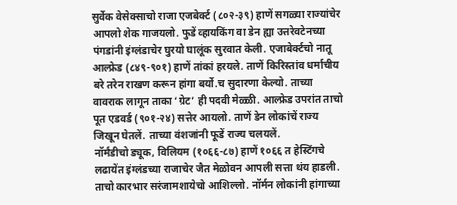सुर्वेक वेसेक्साचो राजा एजबेर्क्ट (८०२-३९) हाणें सगळ्या राज्यांचेर आपलो शेक गाजयलो. फुडें व्हायकिंग वा डेन ह्या उत्तरेवटेनच्या पंगडांनी इंग्लंडाचेर घुरयो घालूंक सुरवात केली. एजाबेर्क्टचो नातू आल्फ्रेड (८४९-९०१) हाणें तांकां हरयले. ताणें किरिस्तांव धर्माचीय बरे तरेन राखण करून हांगा बर्यो.च सुदारणा केल्यो. ताच्या वावराक लागून ताका ‘ग्रेट’ ही पदवी मेळ्ळी. आल्फ्रेड उपरांत ताचो पूत एडवर्ड (९०१-२४) सत्तेर आयलो. ताणें डेन लोकांचें राज्य जिखून घेतलें. ताच्या वंशजांनी फूडें राज्य चलयलें.
नॉर्मंडीचो ड्यूक, विलियम (१०६६-८७) हाणें १०६६ त हेस्टिंगचे लढायेंत इंग्लंडच्या राजाचेर जैत मेळोवन आपली सत्ता थंय हाडली. ताचो कारभार सरंजामशायेचो आशिल्लो. नॉर्मन लोकांनी हांगाच्या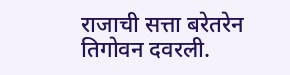राजाची सत्ता बरेतरेन तिगोवन दवरली.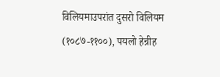विलियमाउपरांत दुसरो विलियम (१०८७-११००), पयलो हेन्रीह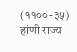(११००-३५) हांणी राज्य